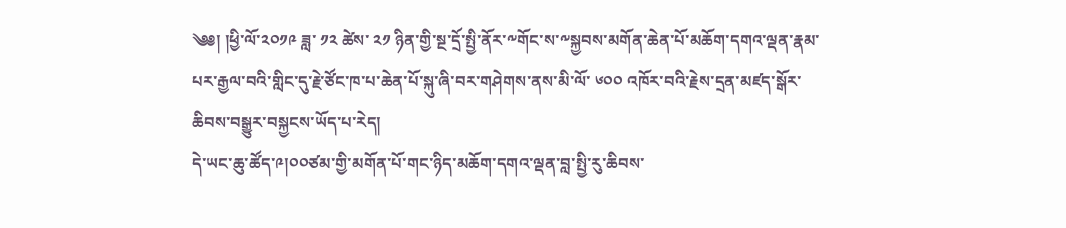༄༅། །ཕྱི་ལོ་༢༠༡༩ ཟླ་ ༡༢ ཚེས་ ༢༡ ཉིན་གྱི་སྔ་དྲོ་སྤྱི་ནོར་༸གོང་ས་༸སྐྱབས་མགོན་ཆེན་པོ་མཆོག་དགའ་ལྡན་རྣམ་པར་རྒྱལ་བའི་གླིང་དུ་རྗེ་ཙོང་ཁ་པ་ཆེན་པོ་སྐུ་ཞི་བར་གཤེགས་ནས་མི་ལོ་ ༦༠༠ འཁོར་བའི་རྗེས་དྲན་མཛད་སྒོར་ཆིབས་བསྒྱུར་བསྐྱངས་ཡོད་པ་རེད།
དེ་ཡང་ཆུ་ཚོད་༩།༠༠ཙམ་གྱི་མགོན་པོ་གང་ཉིད་མཆོག་དགའ་ལྡན་བླ་སྤྱི་རུ་ཆིབས་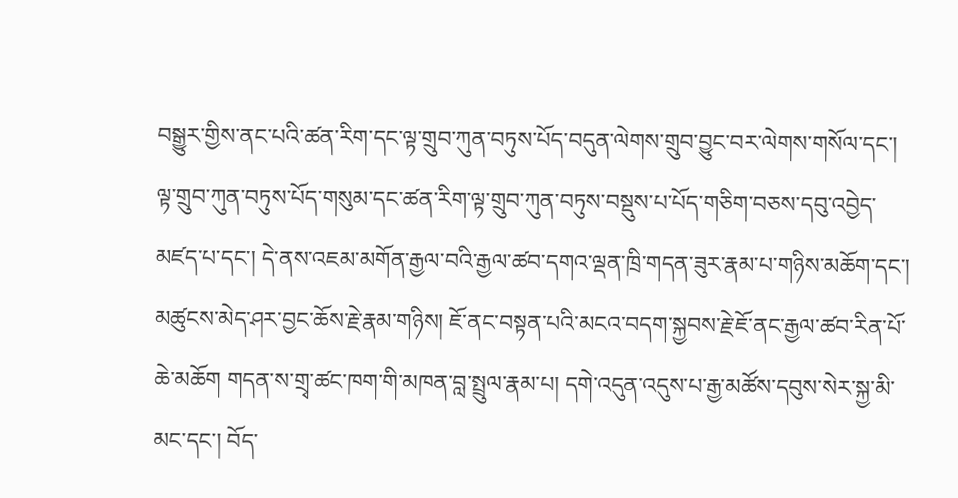བསྒྱུར་གྱིས་ནང་པའི་ཚན་རིག་དང་ལྟ་གྲུབ་ཀུན་བཏུས་པོད་བདུན་ལེགས་གྲུབ་བྱུང་བར་ལེགས་གསོལ་དང་། ལྟ་གྲུབ་ཀུན་བཏུས་པོད་གསུམ་དང་ཚན་རིག་ལྟ་གྲུབ་ཀུན་བཏུས་བསྡུས་པ་པོད་གཅིག་བཅས་དབུ་འབྱེད་མཛད་པ་དང་། དེ་ནས་འཇམ་མགོན་རྒྱལ་བའི་རྒྱལ་ཚབ་དགའ་ལྡན་ཁྲི་གདན་ཟུར་རྣམ་པ་གཉིས་མཆོག་དང་། མཚུངས་མེད་ཤར་བྱང་ཆོས་རྗེ་རྣམ་གཉིས། ཇོ་ནང་བསྟན་པའི་མངའ་བདག་སྐྱབས་རྗེ་ཇོ་ནང་རྒྱལ་ཚབ་རིན་པོ་ཆེ་མཆོག གདན་ས་གྲྭ་ཚང་ཁག་གི་མཁན་བླ་སྤྲུལ་རྣམ་པ། དགེ་འདུན་འདུས་པ་རྒྱ་མཚོས་དབུས་སེར་སྐྱ་མི་མང་དང་། བོད་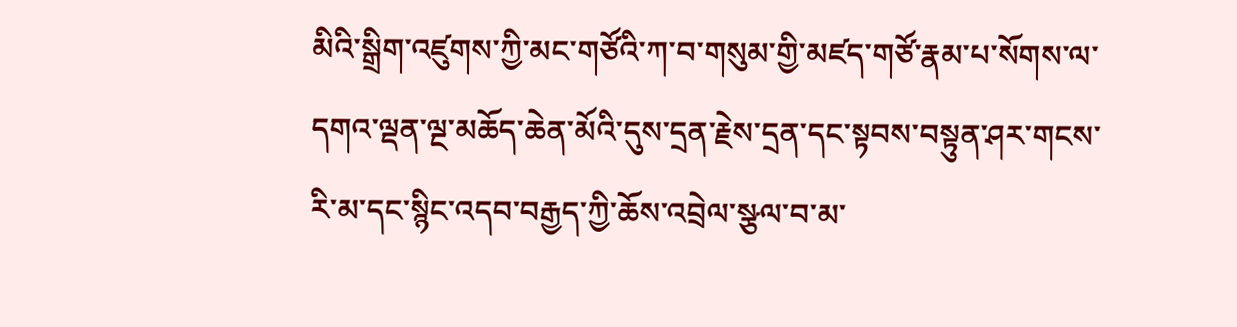མིའི་སྒྲིག་འཛུགས་ཀྱི་མང་གཙོའི་ཀ་བ་གསུམ་གྱི་མཛད་གཙོ་རྣམ་པ་སོགས་ལ་དགའ་ལྡན་ལྔ་མཆོད་ཆེན་མོའི་དུས་དྲན་རྗེས་དྲན་དང་སྟབས་བསྟུན་ཤར་གངས་རི་མ་དང་སྙིང་འདབ་བརྒྱད་ཀྱི་ཆོས་འབྲེལ་སྩལ་བ་མ་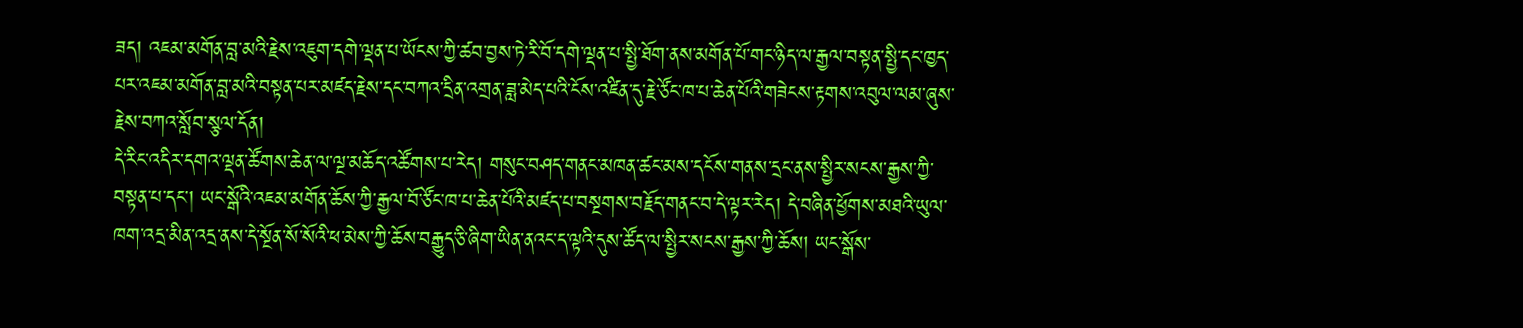ཟད། འཇམ་མགོན་བླ་མའི་རྗེས་འཇུག་དགེ་ལྡན་པ་ཡོངས་ཀྱི་ཚབ་བྱས་ཏེ་རི་བོ་དགེ་ལྡན་པ་སྤྱི་ཐོག་ནས་མགོན་པོ་གང་ཉིད་ལ་རྒྱལ་བསྟན་སྤྱི་དང་ཁྱད་པར་འཇམ་མགོན་བླ་མའི་བསྟན་པར་མཛད་རྗེས་དང་བཀའ་དྲིན་འགྲན་ཟླ་མེད་པའི་ངོས་འཛིན་དུ་རྗེ་ཙོང་ཁ་པ་ཆེན་པོའི་གཟེངས་རྟགས་འབུལ་ལམ་ཞུས་རྗེས་བཀའ་སློབ་སྩལ་དོན།
དེ་རིང་འདིར་དགའ་ལྡན་ཚོགས་ཆེན་ལ་ལྔ་མཆོད་འཚོགས་པ་རེད། གསུང་བཤད་གནང་མཁན་ཚང་མས་དངོས་གནས་དྲང་ནས་སྤྱིར་སངས་རྒྱས་ཀྱི་བསྟན་པ་དང་། ཡང་སྒོའི་འཇམ་མགོན་ཆོས་ཀྱི་རྒྱལ་བོ་ཙོང་ཁ་པ་ཆེན་པོའི་མཛད་པ་བསྔགས་བརྗོད་གནང་བ་དེ་ལྟར་རེད། དེ་བཞིན་ཕྱོགས་མཐའི་ཡུལ་ཁག་འདྲ་མིན་འདྲ་ནས་དེ་སྔོན་སོ་སོའི་ཕ་མེས་ཀྱི་ཆོས་བརྒྱུད་ཅི་ཞིག་ཡིན་ནའང་ད་ལྟའི་དུས་ཚོད་ལ་སྤྱིར་སངས་རྒྱས་ཀྱི་ཆོས། ཡང་སྒོས་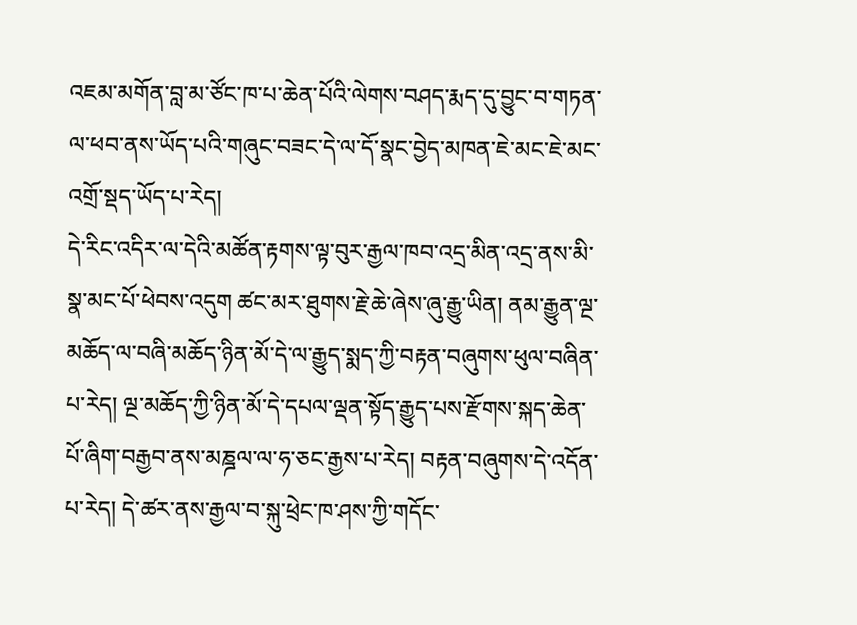འཇམ་མགོན་བླ་མ་ཙོང་ཁ་པ་ཆེན་པོའི་ལེགས་བཤད་རྨད་དུ་བྱུང་བ་གཏན་ལ་ཕབ་ནས་ཡོད་པའི་གཞུང་བཟང་དེ་ལ་དོ་སྣང་བྱེད་མཁན་ཇེ་མང་ཇེ་མང་འགྲོ་སྡད་ཡོད་པ་རེད།
དེ་རིང་འདིར་ལ་དེའི་མཚོན་རྟགས་ལྟ་བུར་རྒྱལ་ཁབ་འདྲ་མིན་འདྲ་ནས་མི་སྣ་མང་པོ་ཕེབས་འདུག ཚང་མར་ཐུགས་རྗེ་ཆེ་ཞེས་ཞུ་རྒྱུ་ཡིན། ནམ་རྒྱུན་ལྔ་མཆོད་ལ་བཞི་མཆོད་ཉིན་མོ་དེ་ལ་རྒྱུད་སྨད་ཀྱི་བརྟན་བཞུགས་ཕུལ་བཞིན་པ་རེད། ལྔ་མཆོད་ཀྱི་ཉིན་མོ་དེ་དཔལ་ལྡན་སྟོད་རྒྱུད་པས་རྫོགས་སྐད་ཆེན་པོ་ཞིག་བརྒྱབ་ནས་མཎྜལ་ལ་ཧ་ཅང་རྒྱས་པ་རེད། བརྟན་བཞུགས་དེ་འདོན་པ་རེད། དེ་ཚར་ནས་རྒྱལ་བ་སྐུ་ཕྲེང་ཁ་ཤས་ཀྱི་གདོང་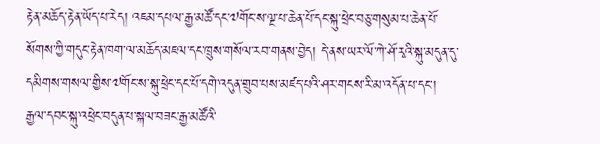རྟེན་མཆོད་རྟེན་ཡོད་པ་རེད། འཇམ་དཔལ་རྒྱ་མཚོ་དང་༧གོང་ས་ལྔ་པ་ཆེན་པོ་དང་སྐུ་ཕྲེང་བཅུ་གསུམ་པ་ཆེན་པོ་སོགས་ཀྱི་གདུང་རྟེན་ཁག་ལ་མཆོད་མཇལ་དང་ཁྲུས་གསོལ་རབ་གནས་བྱེད། དེ་ནས་ཡར་ལོ་ཀེ་ཤོ་རྭའི་སྐུ་མདུན་དུ་དམིགས་གསལ་གྱིས་༧གོང་ས་སྐུ་ཕྲེང་དང་པོ་དགེ་འདུན་གྲུབ་པས་མཛད་པའི་ཤར་གངས་རི་མ་འདོན་པ་དང་། རྒྱལ་དབང་སྐུ་འཕྲེང་བདུན་པ་སྐལ་བཟང་རྒྱ་མཚོའི་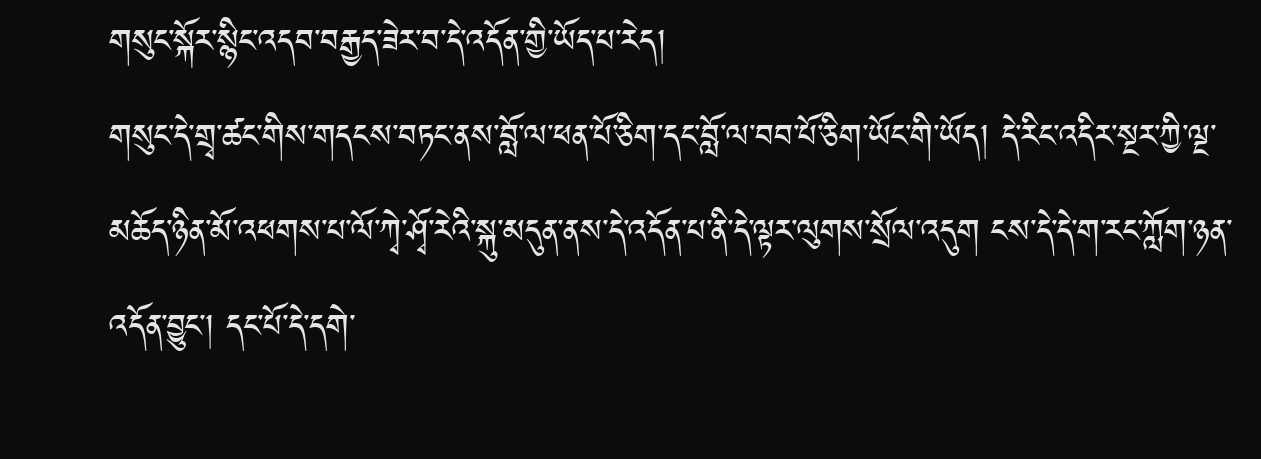གསུང་སྐོར་སྙིང་འདབ་བརྒྱད་ཟེར་བ་དེ་འདོན་གྱི་ཡོད་པ་རེད།
གསུང་དེ་གྲྭ་ཚང་གིས་གདངས་བཏང་ནས་བློ་ལ་ཕན་པོ་ཅིག་དང་བློ་ལ་བབ་པོ་ཅིག་ཡོང་གི་ཡོད། དེ་རིང་འདིར་སྔར་ཀྱི་ལྔ་མཆོད་ཉིན་མོ་འཕགས་པ་ལོ་ཀྭེ་ཤྭོ་རེའི་སྐུ་མདུན་ནས་དེ་འདོན་པ་ནི་དེ་ལྟར་ལུགས་སྲོལ་འདུག ངས་དེ་དེ་ག་རང་ཀློག་ཉན་འདོན་བྱུང་། དང་པོ་དེ་དགེ་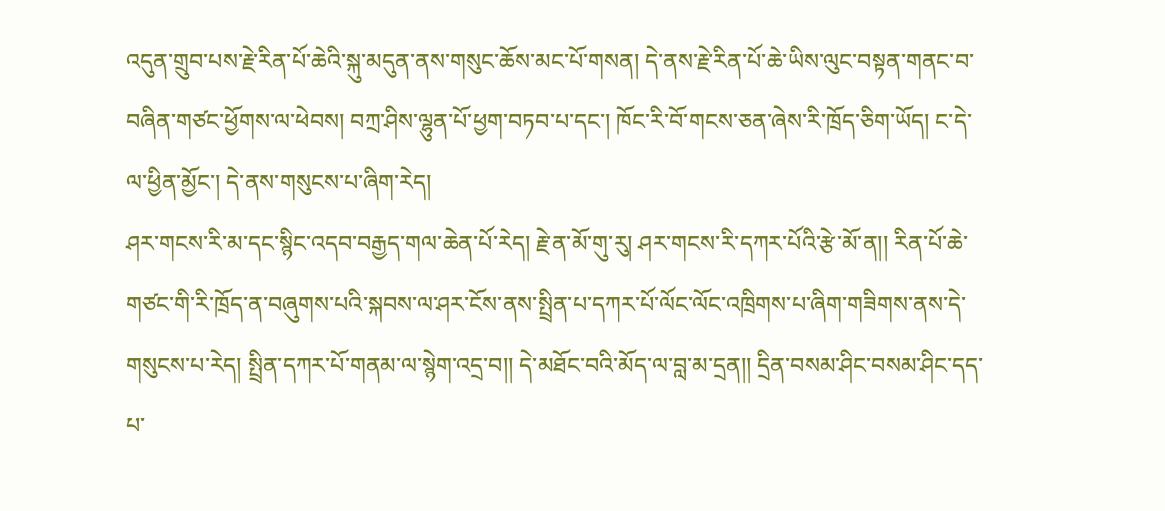འདུན་གྲུབ་པས་རྗེ་རིན་པོ་ཆེའི་སྐུ་མདུན་ནས་གསུང་ཆོས་མང་པོ་གསན། དེ་ནས་རྗེ་རིན་པོ་ཆེ་ཡིས་ལུང་བསྟན་གནང་བ་བཞིན་གཙང་ཕྱོགས་ལ་ཕེབས། བཀྲ་ཤིས་ལྷུན་པོ་ཕྱག་བཏབ་པ་དང་། ཁོང་རི་བོ་གངས་ཅན་ཞེས་རི་ཁྲོད་ཅིག་ཡོད། ང་དེ་ལ་ཕྱིན་མྱོང་། དེ་ནས་གསུངས་པ་ཞིག་རེད།
ཤར་གངས་རི་མ་དང་སྙིང་འདབ་བརྒྱད་གལ་ཆེན་པོ་རེད། རྗེ་ན་མོ་གུ་རུ། ཤར་གངས་རི་དཀར་པོའི་རྩེ་མོ་ན།། རིན་པོ་ཆེ་གཙང་གི་རི་ཁྲོད་ན་བཞུགས་པའི་སྐབས་ལ་ཤར་ངོས་ནས་སྤྲིན་པ་དཀར་པོ་ལོང་ལོང་འཁྲིགས་པ་ཞིག་གཟིགས་ནས་དེ་གསུངས་པ་རེད། སྤྲིན་དཀར་པོ་གནམ་ལ་སྙེག་འདྲ་བ།། དེ་མཐོང་བའི་མོད་ལ་བླ་མ་དྲན།། དྲིན་བསམ་ཤིང་བསམ་ཤིང་དད་པ་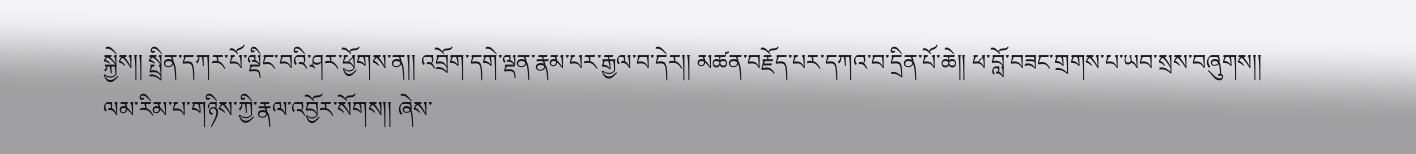སྐྱེས།། སྤྲིན་དཀར་པོ་ལྡིང་བའི་ཤར་ཕྱོགས་ན།། འབྲོག་དགེ་ལྡན་རྣམ་པར་རྒྱལ་བ་དེར།། མཚན་བརྗོད་པར་དཀའ་བ་དྲིན་པོ་ཆེ།། ཕ་བློ་བཟང་གྲགས་པ་ཡབ་སྲས་བཞུགས།། ལམ་རིམ་པ་གཉིས་ཀྱི་རྣལ་འབྱོར་སོགས།། ཞེས་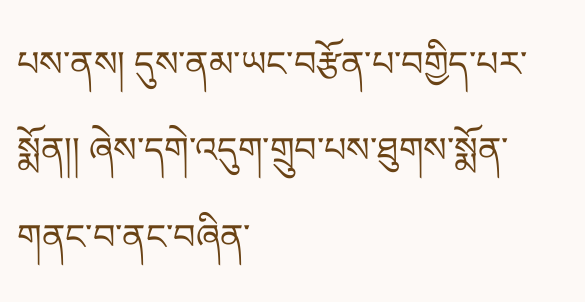པས་ནས། དུས་ནམ་ཡང་བརྩོན་པ་བགྱིད་པར་སྨོན།། ཞེས་དགེ་འདུག་གྲུབ་པས་ཐུགས་སྨོན་གནང་བ་ནང་བཞིན་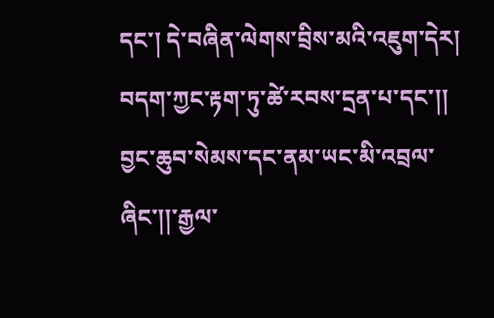དང་། དེ་བཞིན་ལེགས་བྲིས་མའི་འཇུག་དེར། བདག་ཀྱང་རྟག་ཏུ་ཚེ་རབས་དྲན་པ་དང་།། བྱང་ཆུབ་སེམས་དང་ནམ་ཡང་མི་འབྲལ་ཞིང་།།་རྒྱལ་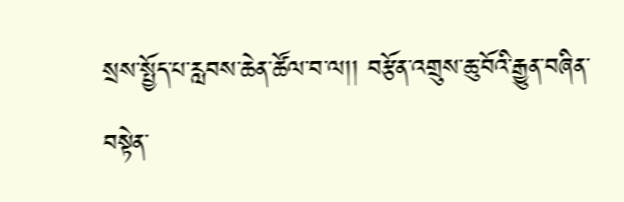སྲས་སྤྱོད་པ་རླབས་ཆེན་ཚོལ་བ་ལ།། བརྩོན་འགྲུས་ཆུ་བོའི་རྒྱུན་བཞིན་བསྟེན་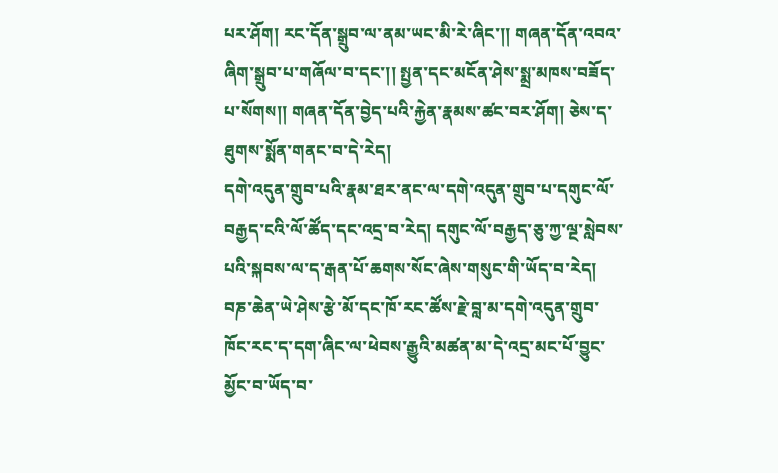པར་ཤོག། རང་དོན་སྒྲུབ་ལ་ནམ་ཡང་མི་རེ་ཞིང་།། གཞན་དོན་འབའ་ཞིག་སྒྲུབ་པ་གཞོལ་བ་དང་།། སྤྱན་དང་མངོན་ཤེས་སྨྲ་མཁས་བཟོད་པ་སོགས།། གཞན་དོན་བྱེད་པའི་རྐྱེན་རྣམས་ཚང་བར་ཤོག། ཅེས་ད་ཐུགས་སྨོན་གནང་བ་དེ་རེད།
དགེ་འདུན་གྲུབ་པའི་རྣམ་ཐར་ནང་ལ་དགེ་འདུན་གྲུབ་པ་དགུང་ལོ་བརྒྱད་ངའི་ལོ་ཚོད་དང་འདྲ་བ་རེད། དགུང་ལོ་བརྒྱད་ཅུ་ཀྱ་ལྔ་སླེབས་པའི་སྐབས་ལ་ད་རྒན་པོ་ཆགས་སོང་ཞེས་གསུང་གི་ཡོད་བ་རེད། བཎ་ཆེན་ཡེ་ཤེས་རྩེ་མོ་དང་ཁོ་རང་ཚོས་རྗེ་བླ་མ་དགེ་འདུན་གྲུབ་ཁོང་རང་ད་དག་ཞིང་ལ་ཕེབས་རྒྱུའི་མཚན་མ་དེ་འདྲ་མང་པོ་བྱུང་མྱོང་བ་ཡོད་བ་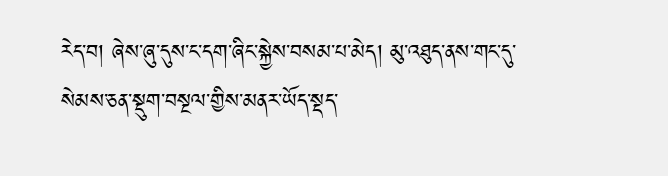རེད་བ། ཞེས་ཞུ་དུས་ང་དག་ཞིང་སྐྱེས་བསམ་པ་མེད། མུ་འཐུད་ནས་གང་དུ་སེམས་ཅན་སྡུག་བསྔལ་གྱིས་མནར་ཡོད་སྡད་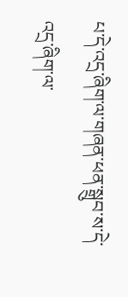པ་དེ་འདྲ་ཞིག་ལ་གཞན་ཕན་སྒྲུབ་ས་དེ་འདྲ་ཞིག་ལ་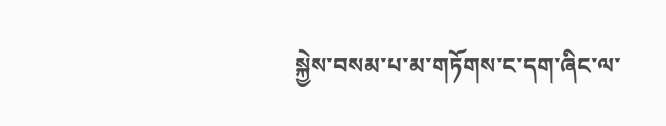སྐྱེས་བསམ་པ་མ་གཏོགས་ང་དག་ཞིང་ལ་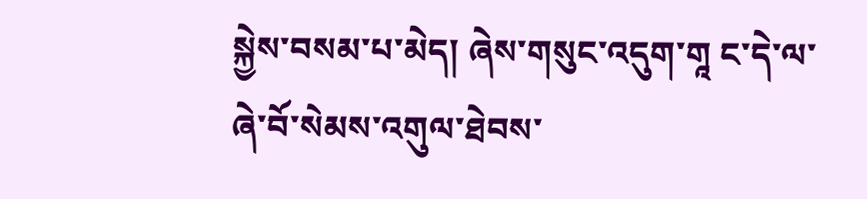སྐྱེས་བསམ་པ་མེད། ཞེས་གསུང་འདུག་གཱ ང་དེ་ལ་ཞེ་བོ་སེམས་འགུལ་ཐེབས་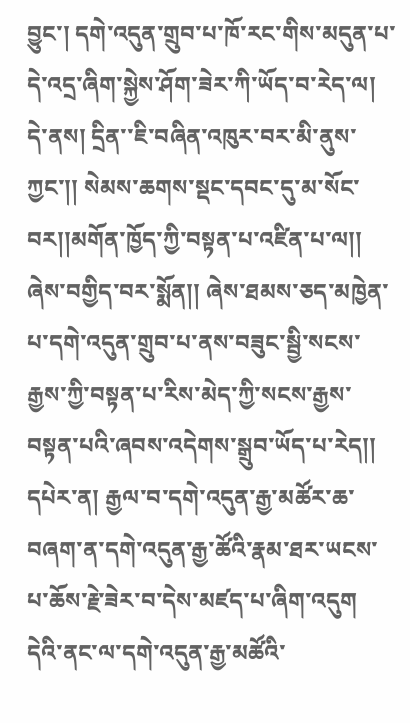བྱུང་། དགེ་འདུན་གྲུབ་པ་ཁོ་རང་གིས་མདུན་པ་དེ་འདྲ་ཞིག་སྐྱེས་ཤོག་ཟེར་ཀི་ཡོད་བ་རེད་ལ། དེ་ནས། དྲིན་་ཇི་བཞིན་འཁུར་བར་མི་ནུས་ཀྱང་།། སེམས་ཆགས་སྡང་དབང་དུ་མ་སོང་བར།།མགོན་ཁྱོད་ཀྱི་བསྟན་པ་འཛིན་པ་ལ།། ཞེས་བགྱིད་བར་སྨོན།། ཞེས་ཐམས་ཅད་མཁྱེན་པ་དགེ་འདུན་གྲུབ་པ་ནས་བཟུང་སྦྱི་སངས་རྒྱས་ཀྱི་བསྟན་པ་རིས་མེད་ཀྱི་སངས་རྒྱས་བསྟན་པའི་ཞབས་འདེགས་སྒྲུབ་ཡོད་པ་རེད།། དཔེར་ན། རྒྱལ་བ་དགེ་འདུན་རྒྱ་མཚོར་ཆ་བཞག་ན་དགེ་འདུན་རྒྱ་ཚོའི་རྣམ་ཐར་ཡངས་པ་ཆོས་རྗེ་ཟེར་བ་དེས་མཛད་པ་ཞིག་འདུག དེའི་ནང་ལ་དགེ་འདུན་རྒྱ་མཚོའི་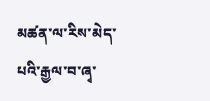མཚན་ལ་རིས་མེད་པའི་རྒྱལ་བ་ཞྭ་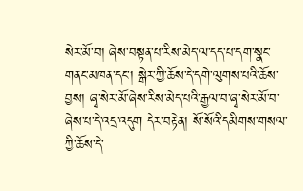སེར་མོ་བ། ཞེས་བསྟན་པ་རིས་མེད་ལ་དད་པ་དག་སྣང་གནང་མཁན་དང་། སྒེར་ཀྱི་ཆོས་དེ་དགེ་ལུགས་པའི་ཆོས་བྱས། ཞྭ་སེར་མོ་ཞེས་རིས་མེད་པའི་རྒྱལ་བ་ཞྭ་སེར་མོ་བ་ཞེས་པ་དེ་འདྲ་འདུག དེར་བརྟེན། སོ་སོའི་དམིགས་གསལ་ཀྱི་ཆོས་དེ་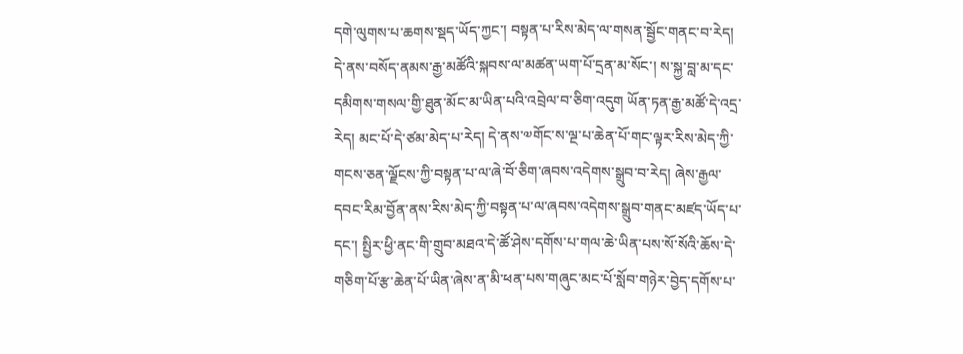དགེ་ལུགས་པ་ཆགས་སྡད་ཡོད་ཀྱང་། བསྟན་པ་རིས་མེད་ལ་གསན་སྦྱོང་གནང་བ་རེད།
དེ་ནས་བསོད་ནམས་རྒྱ་མཚོའི་སྐབས་ལ་མཚན་ཡག་པོ་དྲན་མ་སོང་། ས་སྐྱ་བླ་མ་དང་དམིགས་གསལ་གྱི་ཐུན་མོང་མ་ཡིན་པའི་འབྲེལ་བ་ཅིག་འདུག ཡོན་ཏན་རྒྱ་མཚོ་དེ་འདྲ་རེད། མང་པོ་དེ་ཙམ་མེད་པ་རེད། དེ་ནས་༧གོང་ས་ལྔ་པ་ཆེན་པོ་གང་ལྟར་རིས་མེད་ཀྱི་གངས་ཅན་ལྗོངས་ཀྱི་བསྟན་པ་ལ་ཞེ་བོ་ཅིག་ཞབས་འདེགས་སྒྲུབ་བ་རེད། ཞེས་རྒྱལ་དབང་རིམ་བྱོན་ནས་རིས་མེད་ཀྱི་བསྟན་པ་ལ་ཞབས་འདེགས་སྒྲུབ་གནང་མཛད་ཡོད་པ་དང་། སྤྱིར་ཕྱི་ནང་གི་གྲུབ་མཐའ་དེ་ཚོ་ཤེས་དགོས་པ་གལ་ཆེ་ཡིན་པས་སོ་སོའི་ཆོས་དེ་གཅིག་པོ་རྩ་ཆེན་པོ་ཡིན་ཞེས་ན་མི་ཕན་པས་གཞུང་མང་པོ་སློབ་གཉེར་བྱེད་དགོས་པ་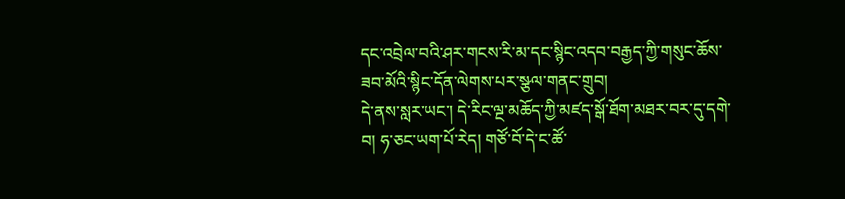དང་འབྲེལ་བའི་ཤར་གངས་རི་མ་དང་སྙིང་འདབ་བརྒྱད་ཀྱི་གསུང་ཆོས་ཟབ་མོའི་སྙིང་དོན་ལེགས་པར་སྩལ་གནང་གྲུབ།
དེ་ནས་སླར་ཡང་། དེ་རིང་ལྔ་མཆོད་ཀྱི་མཛད་སྒོ་ཐོག་མཐར་བར་དུ་དགེ་བ། ཧ་ཅང་ཡག་པོ་རེད། གཙོ་བོ་དེ་ང་ཚོ་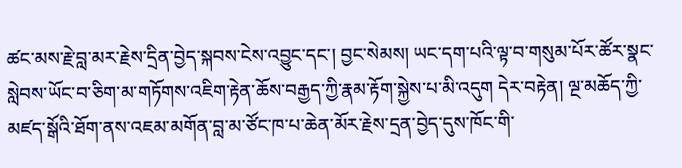ཚང་མས་རྗེ་བླ་མར་རྗེས་དྲིན་བྱེད་སྐབས་ངེས་འབྱུང་དང་། བྱང་སེམས། ཡང་དག་པའི་ལྟ་བ་གསུམ་པོར་ཚོར་སྣང་སླེབས་ཡོང་བ་ཅིག་མ་གཏོགས་འཇིག་རྟེན་ཆོས་བརྒྱད་ཀྱི་རྣམ་རྟོག་སྐྱེས་པ་མི་འདུག དེར་བརྟེན། ལྔ་མཆོད་ཀྱི་མཛད་སྒོའི་ཐོག་ནས་འཇམ་མགོན་བླ་མ་ཙོང་ཁ་པ་ཆེན་མོར་རྗེས་དྲན་བྱེད་དུས་ཁོང་གི་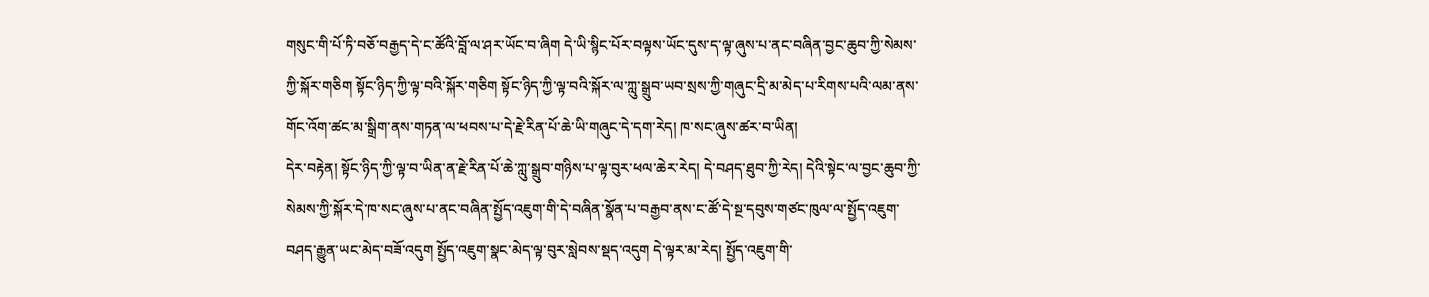གསུང་གི་པོ་ཏི་བཅོ་བརྒྱད་དེ་ང་ཚོའི་བློ་ལ་ཤར་ཡོང་བ་ཞིག དེ་ཡི་སྙིང་པོར་བལྟས་ཡོང་དུས་ད་ལྟ་ཞུས་པ་ནང་བཞིན་བྱང་ཆུབ་ཀྱི་སེམས་ཀྱི་སྐོར་གཅིག སྟོང་ཉིད་ཀྱི་ལྟ་བའི་སྐོར་གཅིག སྟོང་ཉིད་ཀྱི་ལྟ་བའི་སྐོར་ལ་ཀླུ་སྒྲུབ་ཡབ་སྲས་ཀྱི་གཞུང་དྲི་མ་མེད་པ་རིགས་པའི་ལམ་ནས་གོང་འོག་ཚང་མ་སྒྲིག་ནས་གཏན་ལ་ཕབས་པ་དེ་རྗེ་རིན་པོ་ཆེ་ཡི་གཞུང་དེ་དག་རེད། ཁ་སང་ཞུས་ཚར་བ་ཡིན།
དེར་བརྟེན། སྟོང་ཉིད་ཀྱི་ལྟ་བ་ཡིན་ན་རྗེ་རིན་པོ་ཆེ་ཀླུ་སྒྲུབ་གཉིས་པ་ལྟ་བུར་ཕལ་ཆེར་རེད། དེ་བཤད་ཐུབ་ཀྱི་རེད། དེའི་སྟེང་ལ་བྱང་ཆུབ་ཀྱི་སེམས་ཀྱི་སྐོར་དེ་ཁ་སང་ཞུས་པ་ནང་བཞིན་སྤྱོད་འཇུག་གི་དེ་བཞིན་སྣོན་པ་བརྒྱབ་ནས་ང་ཚོ་དེ་སྔ་དབུས་གཙང་ཁུལ་ལ་སྤྱོད་འཇུག་བཤད་རྒྱུན་ཡང་མེད་བཟོ་འདུག སྤྱོད་འཇུག་སྣང་མེད་ལྟ་བུར་སླེབས་སྡད་འདུག དེ་ལྟར་མ་རེད། སྤྱོད་འཇུག་གི་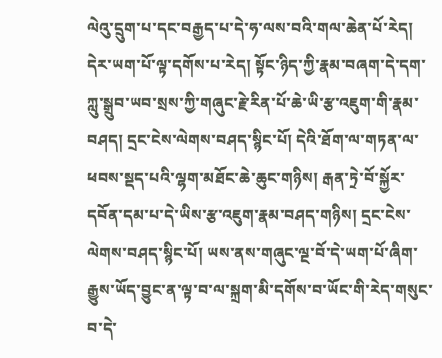ལེའུ་དྲུག་པ་དང་བརྒྱད་པ་དེ་ཧ་ལས་བའི་གལ་ཆེན་པོ་རེད། དེར་ཡག་པོ་ལྟ་དགོས་པ་རེད། སྟོང་ཉིད་ཀྱི་རྣམ་བཞག་དེ་དག་ཀླུ་སྒྲུབ་ཡབ་སྲས་ཀྱི་གཞུང་རྗེ་རིན་པོ་ཆེ་ཡི་རྩ་འཇུག་གི་རྣམ་བཤད། དྲང་ངེས་ལེགས་བཤད་སྙིང་པོ། དེའི་ཐོག་ལ་གཏན་ལ་ཕབས་སྡད་པའི་ལྷག་མཐོང་ཆེ་ཆུང་གཉིས། རྒན་ཏྲེ་བོ་སྐྱོར་དབོན་དམ་པ་དེ་ཡིས་རྩ་འཇུག་རྣམ་བཤད་གཉིས། དྲང་ངེས་ལེགས་བཤད་སྙིང་པོ། ཡས་ནས་གཞུང་ལྔ་བོ་དེ་ཡག་པོ་ཞིག་རྒྱུས་ཡོད་བྱུང་ན་ལྟ་བ་ལ་སྐྲག་མི་དགོས་བ་ཡོང་གི་རེད་གསུང་བ་དེ་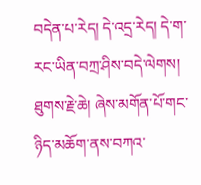བདེན་པ་རེད། དེ་འདྲ་རེད། དེ་ག་རང་ཡིན་བཀྲ་ཤིས་བདེ་ལེགས། ཐུགས་རྗེ་ཆེ། ཞེས་མགོན་པོ་གང་ཉིད་མཆོག་ནས་བཀའ་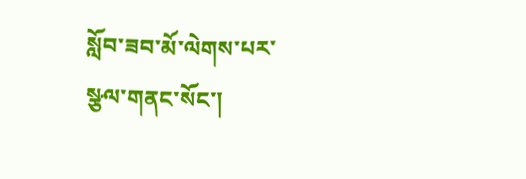སློབ་ཟབ་མོ་ལེགས་པར་སྩལ་གནང་སོང་།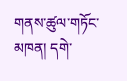གནས་ཚུལ་གཏོང་མཁན། དགེ་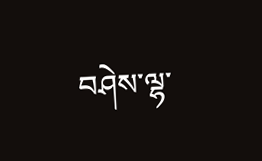བཤེས་ལྷ་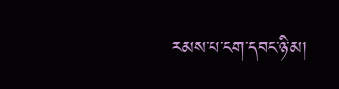རམས་པ་ངག་དབང་ཉི་མ།